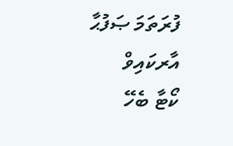ފުރަތަމަ ޞަފުޙާ
އާރކައިވް
ކޯޓާ ބެހޭ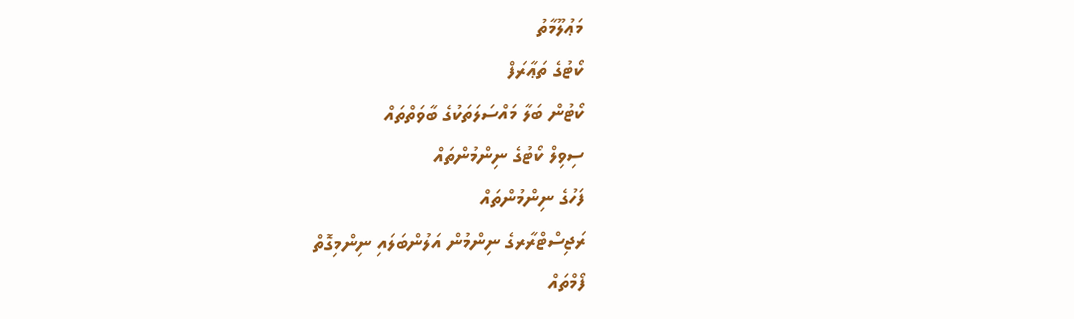މަޢުލޫމާތު
ކޯޓުގެ ތަޢާރަފް
ކޯޓުން ބަލާ މައްސަލަތަކުގެ ބާވަތްތައް
ސިވިލް ކޯޓުގެ ނިންމުންތައް
ފަހުގެ ނިންމުންތައް
ރަޖިސްޓްރާރގެ ނިންމުން އަލުންބަލައި ނިންމިގޮތް
ފޯމްތައް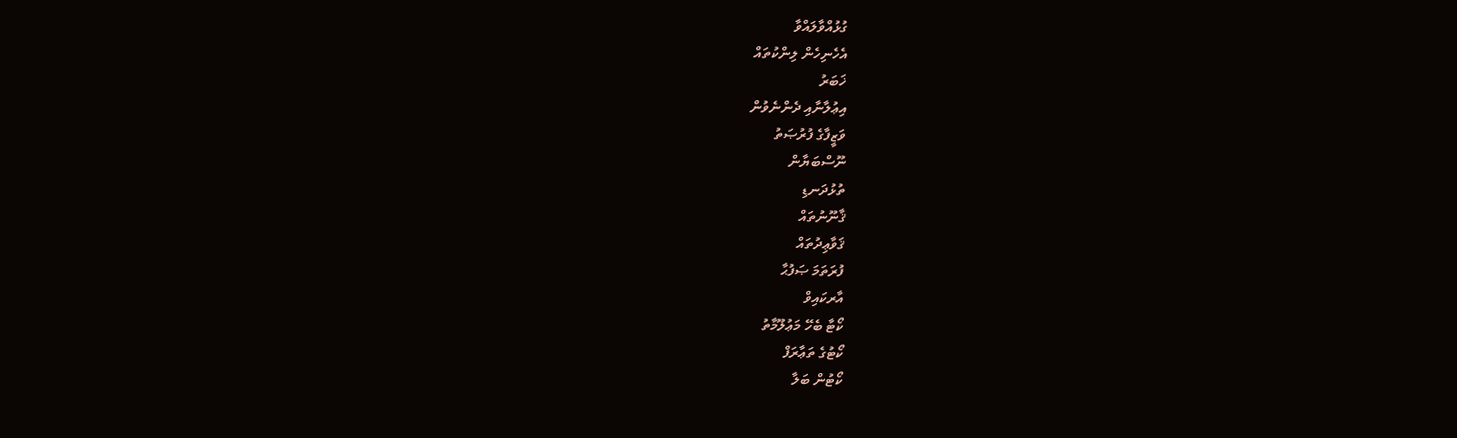ގުޅުއްވާލައްވާ
އެހެނިހެން ލިންކުތައް
ޚަބަރު
އިޢުލާނާއި ދެންނެވުން
ވަޒީފާގެ ފުރުޞަތު
ނޫސްބަޔާން
ތުޅުދަނޑި
ޤާނޫނުތައް
ޤަވާޢިދުތައް
ފުރަތަމަ ޞަފުޙާ
އާރކައިވް
ކޯޓާ ބެހޭ މަޢުލޫމާތު
ކޯޓުގެ ތަޢާރަފް
ކޯޓުން ބަލާ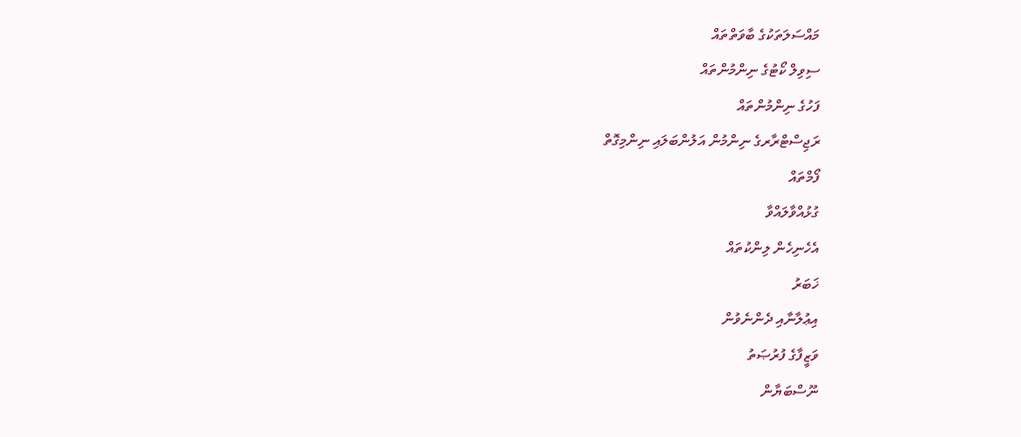މައްސަލަތަކުގެ ބާވަތްތައް
ސިވިލް ކޯޓުގެ ނިންމުންތައް
ފަހުގެ ނިންމުންތައް
ރަޖިސްޓްރާރގެ ނިންމުން އަލުންބަލައި ނިންމިގޮތް
ފޯމްތައް
ގުޅުއްވާލައްވާ
އެހެނިހެން ލިންކުތައް
ޚަބަރު
އިޢުލާނާއި ދެންނެވުން
ވަޒީފާގެ ފުރުޞަތު
ނޫސްބަޔާން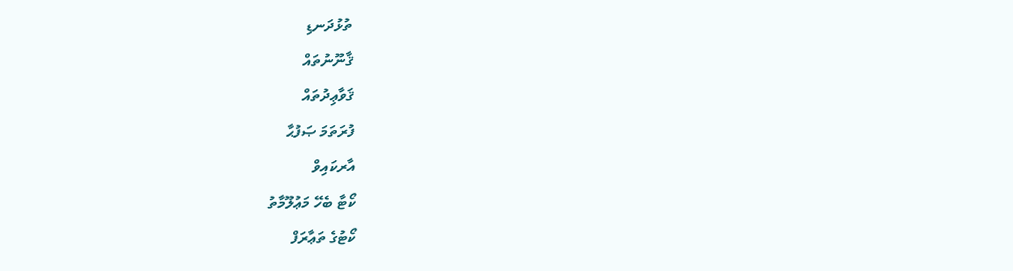ތުޅުދަނޑި
ޤާނޫނުތައް
ޤަވާޢިދުތައް
ފުރަތަމަ ޞަފުޙާ
އާރކައިވް
ކޯޓާ ބެހޭ މަޢުލޫމާތު
ކޯޓުގެ ތަޢާރަފް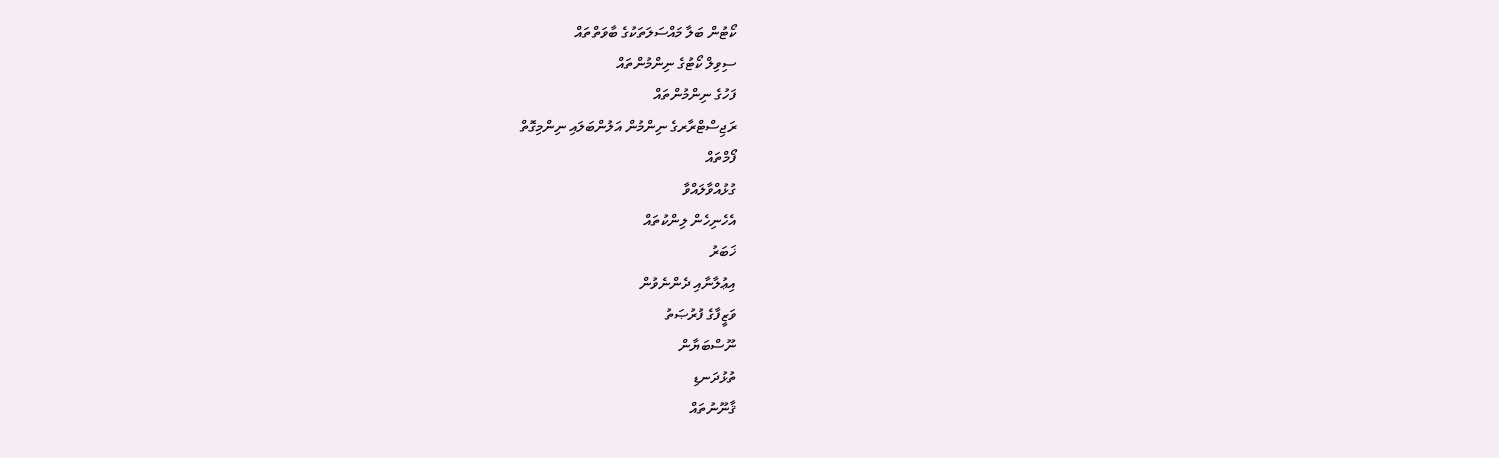ކޯޓުން ބަލާ މައްސަލަތަކުގެ ބާވަތްތައް
ސިވިލް ކޯޓުގެ ނިންމުންތައް
ފަހުގެ ނިންމުންތައް
ރަޖިސްޓްރާރގެ ނިންމުން އަލުންބަލައި ނިންމިގޮތް
ފޯމްތައް
ގުޅުއްވާލައްވާ
އެހެނިހެން ލިންކުތައް
ޚަބަރު
އިޢުލާނާއި ދެންނެވުން
ވަޒީފާގެ ފުރުޞަތު
ނޫސްބަޔާން
ތުޅުދަނޑި
ޤާނޫނުތައް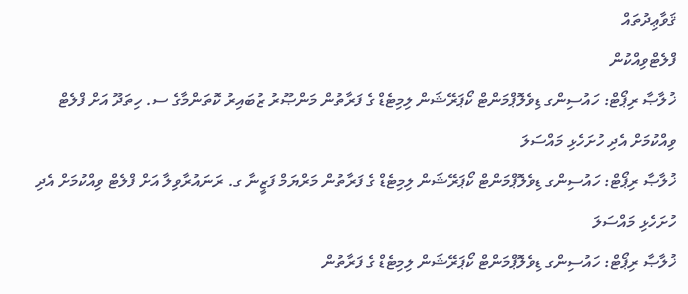ޤަވާޢިދުތައް
ފްލެޓްވިއްކުން
ޚުލާޞާ ރިޕޯޓް: ހައުސިންގ ޑިވެލޮޕްމަންޓް ކޯޕަރޭޝަން ލިމިޓެޑް ގެ ފަރާތުން މަންޞޫރު ޒުބައިރު ކޮތަންމާގެ ސ. ހިތަދޫ އަށް ފްލެޓް ވިއްކުމަށް އެދި ހުށަހެޅި މައްސަލަ
ޚުލާޞާ ރިޕޯޓް: ހައުސިންގ ޑިވެލޮޕްމަންޓް ކޯޕަރޭޝަން ލިމިޓެޑް ގެ ފަރާތުން މަރްޔަމް ފަޒީނާ ގ. ރަނައުރާވިލާ އަށް ފްލެޓް ވިއްކުމަށް އެދި ހުށަހެޅި މައްސަލަ
ޚުލާޞާ ރިޕޯޓް: ހައުސިންގ ޑިވެލޮޕްމަންޓް ކޯޕަރޭޝަން ލިމިޓެޑް ގެ ފަރާތުން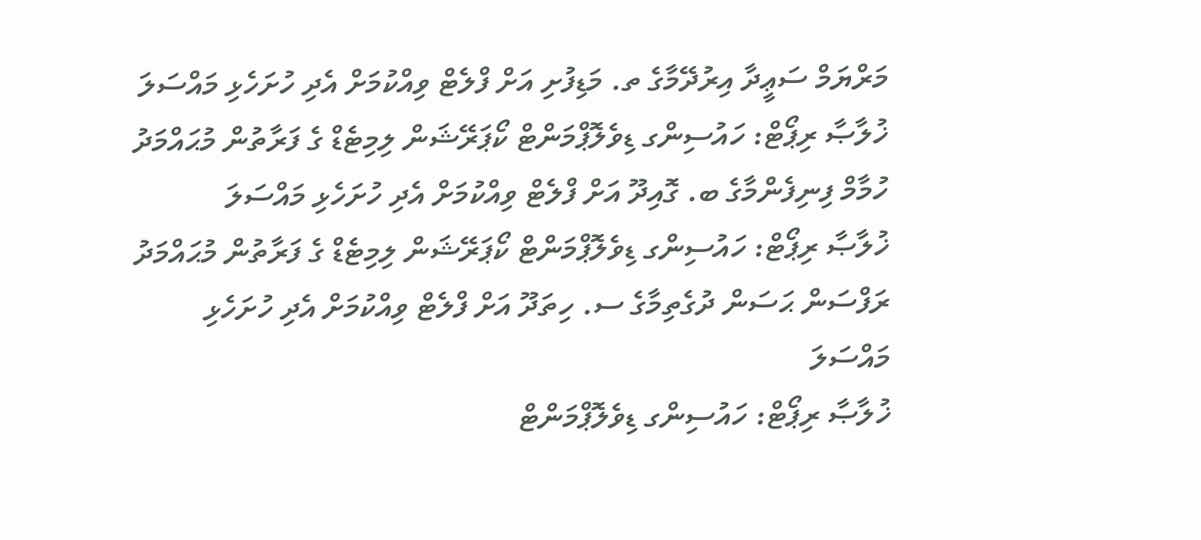މަރްޔަމް ސަޢީދާ އިރުދޭމާގެ ތ. މަޑިފުށި އަށް ފްލެޓް ވިއްކުމަށް އެދި ހުށަހެޅި މައްސަލަ
ޚުލާޞާ ރިޕޯޓް: ހައުސިންގ ޑިވެލޮޕްމަންޓް ކޯޕަރޭޝަން ލިމިޓެޑް ގެ ފަރާތުން މުޙައްމަދު ހުމާމް ފިނިފެންމާގެ ބ. ގޮއިދޫ އަށް ފްލެޓް ވިއްކުމަށް އެދި ހުށަހެޅި މައްސަލަ
ޚުލާޞާ ރިޕޯޓް: ހައުސިންގ ޑިވެލޮޕްމަންޓް ކޯޕަރޭޝަން ލިމިޓެޑް ގެ ފަރާތުން މުޙައްމަދު ރަފްސަން ޙަސަން ދުގެތިމާގެ ސ. ހިތަދޫ އަށް ފްލެޓް ވިއްކުމަށް އެދި ހުށަހެޅި މައްސަލަ
ޚުލާޞާ ރިޕޯޓް: ހައުސިންގ ޑިވެލޮޕްމަންޓް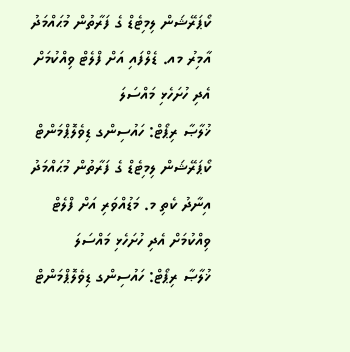ކޯޕަރޭޝަން ލިމިޓެޑް ގެ ފަރާތުން މުޙައްމަދު އާމިރު މއ. ޑެލްފައި އަށް ފްލެޓް ވިއްކުމަށް އެދި ހުށަހެޅި މައްސަލަ
ޚުލާޞާ ރިޕޯޓް: ހައުސިންގ ޑިވެލޮޕްމަންޓް ކޯޕަރޭޝަން ލިމިޓެޑް ގެ ފަރާތުން މުޙައްމަދު އިނާދު ކެތި މ. މަޑުއްވަރި އަށް ފްލެޓް ވިއްކުމަށް އެދި ހުށަހެޅި މައްސަލަ
ޚުލާޞާ ރިޕޯޓް: ހައުސިންގ ޑިވެލޮޕްމަންޓް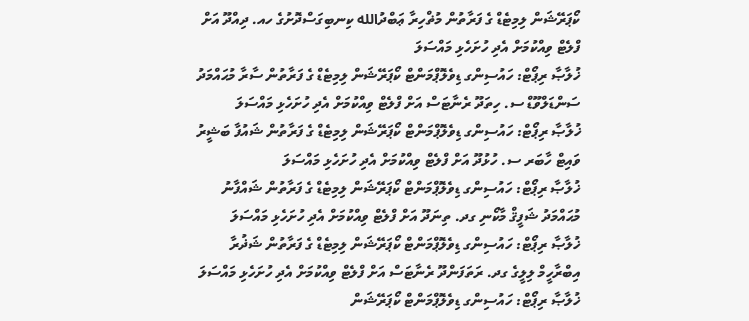ކޯޕަރޭޝަން ލިމިޓެޑް ގެ ފަރާތުން މުޡްހިރާ ޢަބްދުالله ކިނބިގަސްދޮށުގެ ހއ. ދިއްދޫ އަށް ފްލެޓް ވިއްކުމަށް އެދި ހުށަހެޅި މައްސަލަ
ޚުލާޞާ ރިޕޯޓް: ހައުސިންގ ޑިވެލޮޕްމަންޓް ކޯޕަރޭޝަން ލިމިޓެޑް ގެ ފަރާތުން ސާރާ މުޙައްމަދު ސަންޑަލްވޫޑް ސ. ހިތަދޫ ރެނާޓަސް އަށް ފްލެޓް ވިއްކުމަށް އެދި ހުށަހެޅި މައްސަލަ
ޚުލާޞާ ރިޕޯޓް: ހައުސިންގ ޑިވެލޮޕްމަންޓް ކޯޕަރޭޝަން ލިމިޓެޑް ގެ ފަރާތުން ޝައުފާ ބަޝީރު ވައިޓް ހާބަރ ސ. ހުޅުދޫ އަށް ފްލެޓް ވިއްކުމަށް އެދި ހުށަހެޅި މައްސަލަ
ޚުލާޞާ ރިޕޯޓް: ހައުސިންގ ޑިވެލޮޕްމަންޓް ކޯޕަރޭޝަން ލިމިޓެޑް ގެ ފަރާތުން ޝައްފާނު މުޙައްމަދު ޝަފީޤް މާކޯނި ގދ. ތިނަދޫ އަށް ފްލެޓް ވިއްކުމަށް އެދި ހުށަހެޅި މައްސަލަ
ޚުލާޞާ ރިޕޯޓް: ހައުސިންގ ޑިވެލޮޕްމަންޓް ކޯޕަރޭޝަން ލިމިޓެޑް ގެ ފަރާތުން ޝަޛުރާ އިބްރާހީމް ލިލީގެ ގދ. ރަތަފަންދޫ ރެނާޓަސް އަށް ފްލެޓް ވިއްކުމަށް އެދި ހުށަހެޅި މައްސަލަ
ޚުލާޞާ ރިޕޯޓް: ހައުސިންގ ޑިވެލޮޕްމަންޓް ކޯޕަރޭޝަން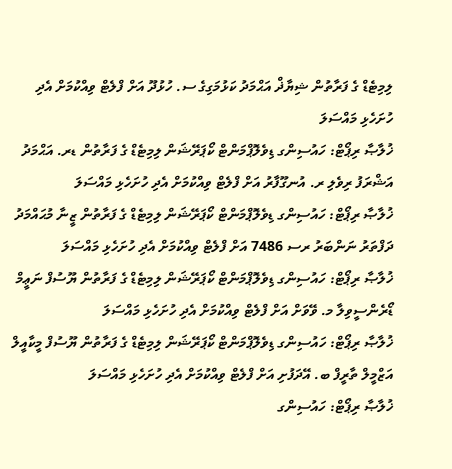ލިމިޓެޑް ގެ ފަރާތުން ޝިޔާޛް އަޙްމަދު ކަޅުމަގިގެ ސ. ހުޅުދޫ އަށް ފްލެޓް ވިއްކުމަށް އެދި ހުށަހެޅި މައްސަލަ
ޚުލާޞާ ރިޕޯޓް: ހައުސިންގ ޑިވެލޮޕްމަންޓް ކޯޕަރޭޝަން ލިމިޓެޑް ގެ ފަރާތުން ޑރ. އަޙްމަދު އަޝްރަފު ރިވެލި ރ. އުނގޫފާރު އަށް ފްލެޓް ވިއްކުމަށް އެދި ހުށަހެޅި މައްސަލަ
ޚުލާޞާ ރިޕޯޓް: ހައުސިންގ ޑިވެލޮޕްމަންޓް ކޯޕަރޭޝަން ލިމިޓެޑް ގެ ފަރާތުން ޒީނާ މުޙައްމަދު ދަފްތަރު ނަންބަރު ރސ 7486 އަށް ފްލެޓް ވިއްކުމަށް އެދި ހުށަހެޅި މައްސަލަ
ޚުލާޞާ ރިޕޯޓް: ހައުސިންގ ޑިވެލޮޕްމަންޓް ކޯޕަރޭޝަން ލިމިޓެޑް ގެ ފަރާތުން ޔޫސުފް ނަޢީމް ޑޯރެންސީވިލާ މ. ވޭވަށް އަށް ފްލެޓް ވިއްކުމަށް އެދި ހުށަހެޅި މައްސަލަ
ޚުލާޞާ ރިޕޯޓް: ހައުސިންގ ޑިވެލޮޕްމަންޓް ކޯޕަރޭޝަން ލިމިޓެޑް ގެ ފަރާތުން ޔޫސުފް މީކާއީލް އަޒްމީލް ތާރީފް ބ. އޭދަފުށި އަށް ފްލެޓް ވިއްކުމަށް އެދި ހުށަހެޅި މައްސަލަ
ޚުލާޞާ ރިޕޯޓް: ހައުސިންގ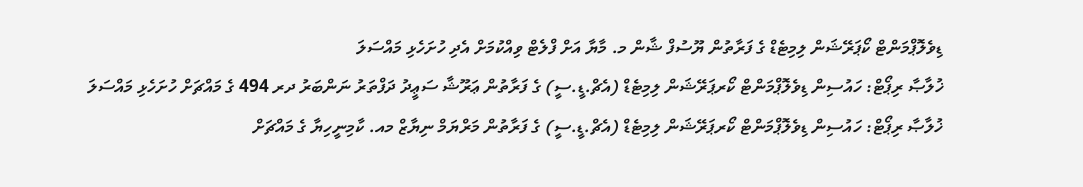ޑިވެލޮޕްމަންޓް ކޯޕަރޭޝަން ލިމިޓެޑް ގެ ފަރާތުން ޔޫސުފް ޝާން މ. މާޔާ އަށް ފްލެޓް ވިއްކުމަށް އެދި ހުށަހެޅި މައްސަލަ
ޚުލާޞާ ރިޕޯޓް: ހައުސިން ޑިވެލޮޕްމަންޓް ކޯރޕަރޭޝަން ލިމިޓެޑް (އެޗް.ޑީ.ސީ) ގެ ފަރާތުން ޢަރޫޝާ ސަޢީދު ދަފްތަރު ނަންބަރު ދރ 494 ގެ މައްޗަށް ހުށަހެޅި މައްސަލަ
ޚުލާޞާ ރިޕޯޓް: ހައުސިން ޑިވެލޮޕްމަންޓް ކޯރޕަރޭޝަން ލިމިޓެޑް (އެޗް.ޑީ.ސީ) ގެ ފަރާތުން މަރްޔަމް ނިޔާޒް މއ. ކާމިނީހިޔާ ގެ މައްޗަށް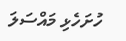ހުށަހެޅި މައްސަލަ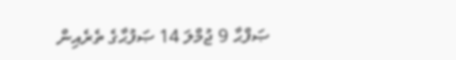ޞަފްޙާ 9 ޖުމްލަ 14 ޞަފުޙާގެ ތެރެއިން